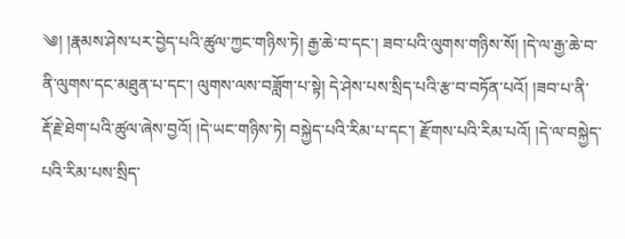༄། །རྣམས་ཤེས་པར་བྱེད་པའི་ཚུལ་ཀྱང་གཉིས་ཏེ། རྒྱ་ཆེ་བ་དང་། ཟབ་པའི་ལུགས་གཉིས་སོ། །དེ་ལ་རྒྱ་ཆེ་བ་ནི་ལུགས་དང་མཐུན་པ་དང་། ལུགས་ལས་བཟློག་པ་སྟེ། དེ་ཤེས་པས་སྲིད་པའི་རྩ་བ་བཏོན་པའོ། །ཟབ་པ་ནི་རྡོ་རྗེ་ཐེག་པའི་ཚུལ་ཞེས་བྱའོ། །དེ་ཡང་གཉིས་ཏེ། བསྐྱེད་པའི་རིམ་པ་དང་། རྫོགས་པའི་རིམ་པའོ། །དེ་ལ་བསྐྱེད་པའི་རིམ་པས་སྲིད་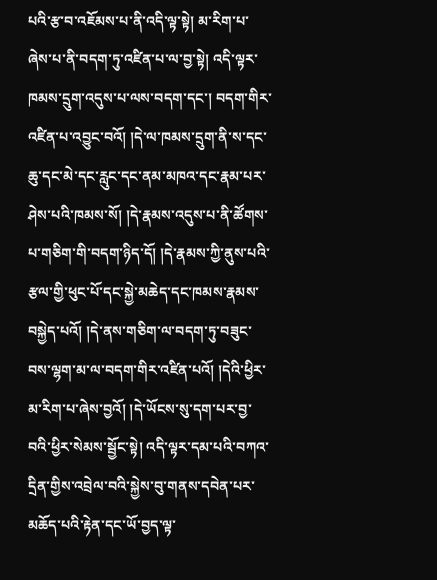པའི་རྩ་བ་འཇོམས་པ་ནི་འདི་ལྟ་སྟེ། མ་རིག་པ་ཞེས་པ་ནི་བདག་ཏུ་འཛིན་པ་ལ་བྱ་སྟེ། འདི་ལྟར་ཁམས་དྲུག་འདུས་པ་ལས་བདག་དང་། བདག་གིར་འཛིན་པ་འབྱུང་བའོ། །དེ་ལ་ཁམས་དྲུག་ནི་ས་དང་ཆུ་དང་མེ་དང་རླུང་དང་ནམ་མཁའ་དང་རྣམ་པར་ཤེས་པའི་ཁམས་སོ། །དེ་རྣམས་འདུས་པ་ནི་ཚོགས་པ་གཅིག་གི་བདག་ཉིད་དོ། །དེ་རྣམས་ཀྱི་ནུས་པའི་རྩལ་གྱི་ཕུང་པོ་དང་སྐྱེ་མཆེད་དང་ཁམས་རྣམས་བསྐྱེད་པའོ། །དེ་ནས་གཅིག་ལ་བདག་ཏུ་བཟུང་བས་ལྷག་མ་ལ་བདག་གིར་འཛིན་པའོ། །དེའི་ཕྱིར་མ་རིག་པ་ཞེས་བྱའོ། །དེ་ཡོངས་སུ་དག་པར་བྱ་བའི་ཕྱིར་སེམས་སྦྱོང་སྟེ། འདི་ལྟར་དམ་པའི་བཀའ་དྲིན་གྱིས་འབྲེལ་བའི་སྐྱེས་བུ་གནས་དབེན་པར་མཆོད་པའི་རྟེན་དང་ཡོ་བྱད་ལྟ་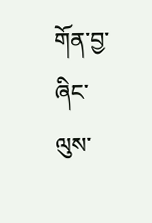གོན་བྱ་ཞིང་ལུས་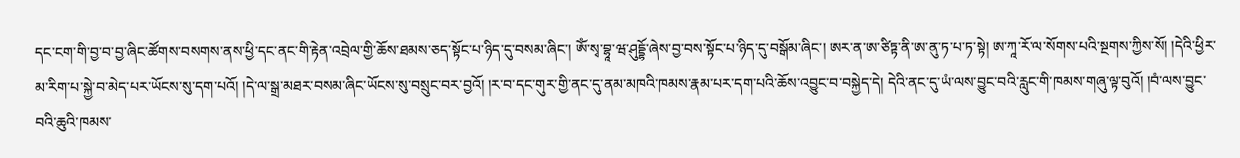དང་ངག་གི་བྱ་བ་བྱ་ཞིང་ཚོགས་བསགས་ནས་ཕྱི་དང་ནང་གི་རྟེན་འབྲེལ་གྱི་ཆོས་ཐམས་ཅད་སྟོང་པ་ཉིད་དུ་བསམ་ཞིང་། ཨོཾ་སྭ་བྷཱ་ཝ་ཤུདྡྷོ་ཞེས་བྱ་བས་སྟོང་པ་ཉིད་དུ་བསྒོམ་ཞིང་། ཨར་ན་ཨ་ཙིཏྟ་ནི་ཨ་ནུ་ཏ་པ་ཏ་སྟེ། ཨ་ཀཱ་རོ་ལ་སོགས་པའི་སྔགས་ཀྱིས་སོ། །དེའི་ཕྱིར་མ་རིག་པ་སྐྱེ་བ་མེད་པར་ཡོངས་སུ་དག་པའོ། །དེ་ལ་སྒྲ་མཐར་བསམ་ཞིང་ཡོངས་སུ་བསྲུང་བར་བྱའོ། །ར་བ་དང་གུར་གྱི་ནང་དུ་ནམ་མཁའི་ཁམས་རྣམ་པར་དག་པའི་ཆོས་འབྱུང་བ་བསྐྱེད་དེ། དེའི་ནང་དུ་ཡཾ་ལས་བྱུང་བའི་རླུང་གི་ཁམས་གཞུ་ལྟ་བུའོ། །བཾ་ལས་བྱུང་བའི་ཆུའི་ཁམས་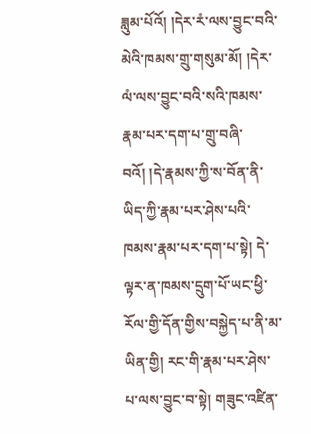ཟླུམ་པོའོ། །དེར་རཾ་ལས་བྱུང་བའི་མེའི་ཁམས་གྲུ་གསུམ་མོ། །དེར་ལཾ་ལས་བྱུང་བའི་སའི་ཁམས་རྣམ་པར་དག་པ་གྲུ་བཞི་བའོ། །དེ་རྣམས་ཀྱི་ས་བོན་ནི་ཡིད་ཀྱི་རྣམ་པར་ཤེས་པའི་ཁམས་རྣམ་པར་དག་པ་སྟེ། དེ་ལྟར་ན་ཁམས་དྲུག་པོ་ཡང་ཕྱི་རོལ་གྱི་དོན་གྱིས་བསྐྱེད་པ་ནི་མ་ཡིན་གྱི། རང་གི་རྣམ་པར་ཤེས་པ་ལས་བྱུང་བ་སྟེ། གཟུང་འཛིན་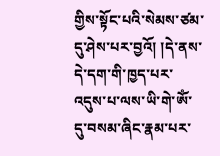གྱིས་སྟོང་པའི་སེམས་ཙམ་དུ་ཤེས་པར་བྱའོ། །དེ་ནས་དེ་དག་གི་ཁྱད་པར་འདུས་པ་ལས་ཡི་གེ་ཨོཾ་དུ་བསམ་ཞིང་རྣམ་པར་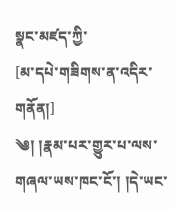སྣང་མཛད་ཀྱི་
[མ་དཔེ་གཟིགས་ན་འདིར་གནོན།]
༄། །རྣམ་པར་གྱུར་པ་ལས་གཞལ་ཡས་ཁང་ངོ་། །དེ་ཡང་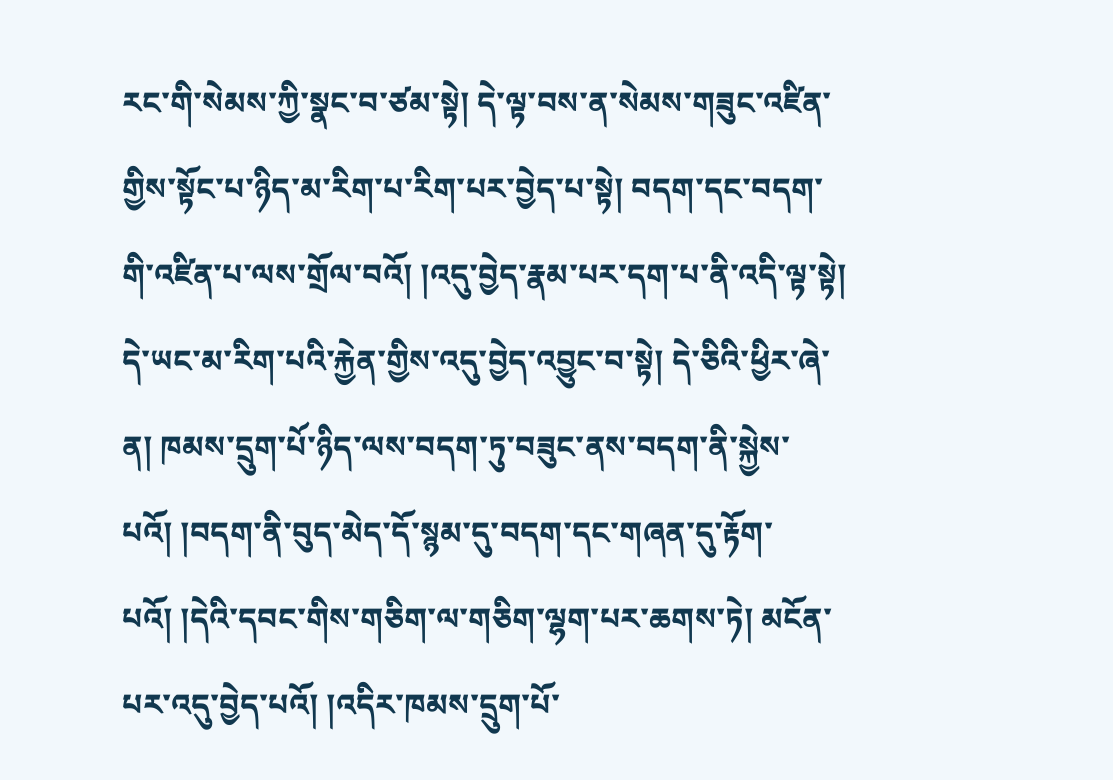རང་གི་སེམས་ཀྱི་སྣང་བ་ཙམ་སྟེ། དེ་ལྟ་བས་ན་སེམས་གཟུང་འཛིན་གྱིས་སྟོང་པ་ཉིད་མ་རིག་པ་རིག་པར་བྱེད་པ་སྟེ། བདག་དང་བདག་གི་འཛིན་པ་ལས་གྲོལ་བའོ། །འདུ་བྱེད་རྣམ་པར་དག་པ་ནི་འདི་ལྟ་སྟེ། དེ་ཡང་མ་རིག་པའི་རྐྱེན་གྱིས་འདུ་བྱེད་འབྱུང་བ་སྟེ། དེ་ཅིའི་ཕྱིར་ཞེ་ན། ཁམས་དྲུག་པོ་ཉིད་ལས་བདག་ཏུ་བཟུང་ནས་བདག་ནི་སྐྱེས་པའོ། །བདག་ནི་བུད་མེད་དོ་སྙམ་དུ་བདག་དང་གཞན་དུ་རྟོག་པའོ། །དེའི་དབང་གིས་གཅིག་ལ་གཅིག་ལྷག་པར་ཆགས་ཏེ། མངོན་པར་འདུ་བྱེད་པའོ། །འདིར་ཁམས་དྲུག་པོ་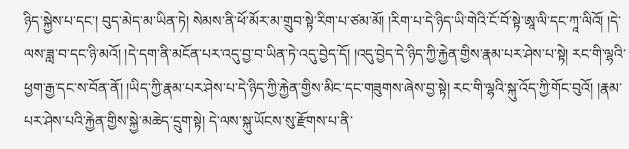ཉིད་སྐྱེས་པ་དང་། བུད་མེད་མ་ཡིན་ཏེ། སེམས་ནི་ཕོ་མོར་མ་གྲུབ་སྟེ་རིག་པ་ཙམ་མོ། །རིག་པ་དེ་ཉིད་ཡི་གེའི་ངོ་བོ་སྟེ་ཨཱ་ལི་དང་ཀཱ་ལིའོ། །དེ་ལས་ཟླ་བ་དང་ཉི་མའོ། །དེ་དག་ནི་མངོན་པར་འདུ་བྱ་བ་ཡིན་ཏེ་འདུ་བྱེད་དོ། །འདུ་བྱེད་དེ་ཉིད་ཀྱི་རྐྱེན་གྱིས་རྣམ་པར་ཤེས་པ་སྟེ། རང་གི་ལྷའི་ཕྱག་རྒྱ་དང་ས་བོན་ནོ། །ཡིད་ཀྱི་རྣམ་པར་ཤེས་པ་དེ་ཉིད་ཀྱི་རྐྱེན་གྱིས་མིང་དང་གཟུགས་ཞེས་བྱ་སྟེ། རང་གི་ལྷའི་སྐུ་འོད་ཀྱི་གོང་བུའོ། །རྣམ་པར་ཤེས་པའི་རྐྱེན་གྱིས་སྐྱེ་མཆེད་དྲུག་སྟེ། དེ་ལས་སྐུ་ཡོངས་སུ་རྫོགས་པ་ནི་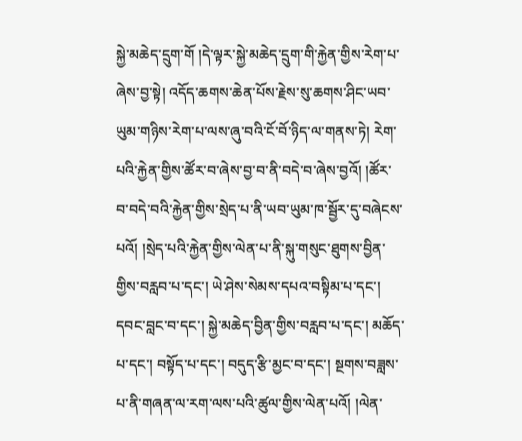སྐྱེ་མཆེད་དྲུག་གོ །དེ་ལྟར་སྐྱེ་མཆེད་དྲུག་གི་རྐྱེན་གྱིས་རེག་པ་ཞེས་བྱ་སྟེ། འདོད་ཆགས་ཆེན་པོས་རྗེས་སུ་ཆགས་ཤིང་ཡབ་ཡུམ་གཉིས་རེག་པ་ལས་ཞུ་བའི་ངོ་བོ་ཉིད་ལ་གནས་ཏེ། རེག་པའི་རྐྱེན་གྱིས་ཚོར་བ་ཞེས་བྱ་བ་ནི་བདེ་བ་ཞེས་བྱའོ། །ཚོར་བ་བདེ་བའི་རྐྱེན་གྱིས་སྲེད་པ་ནི་ཡབ་ཡུམ་ཁ་སྦྱོར་དུ་བཞེངས་པའོ། །སྲེད་པའི་རྐྱེན་གྱིས་ལེན་པ་ནི་སྐུ་གསུང་ཐུགས་བྱིན་གྱིས་བརླབ་པ་དང་། ཡེ་ཤེས་སེམས་དཔའ་བསྟིམ་པ་དང་། དབང་བླང་བ་དང་། སྐྱེ་མཆེད་བྱིན་གྱིས་བརླབ་པ་དང་། མཆོད་པ་དང་། བསྟོད་པ་དང་། བདུད་རྩི་མྱང་བ་དང་། སྔགས་བཟླས་པ་ནི་གཞན་ལ་རག་ལས་པའི་ཚུལ་གྱིས་ལེན་པའོ། །ལེན་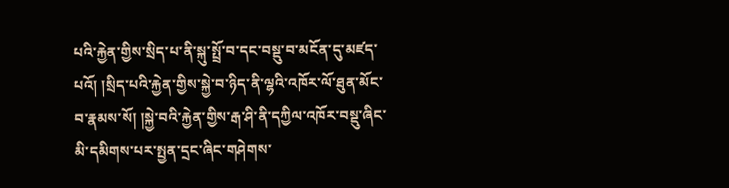པའི་རྐྱེན་གྱིས་སྲིད་པ་ནི་སྐུ་སྤྲོ་བ་དང་བསྡུ་བ་མངོན་དུ་མཛད་པའོ། །སྲིད་པའི་རྐྱེན་གྱིས་སྐྱེ་བ་ཉིད་ནི་ལྷའི་འཁོར་ལོ་ཐུན་མོང་བ་རྣམས་སོ། །སྐྱེ་བའི་རྐྱེན་གྱིས་རྒ་ཤི་ནི་དཀྱིལ་འཁོར་བསྡུ་ཞིང་མི་དམིགས་པར་སྤྱན་དྲང་ཞིང་གཤེགས་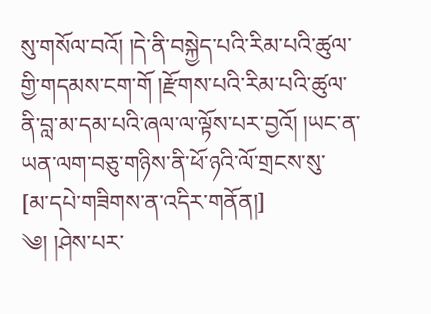སུ་གསོལ་བའོ། །དེ་ནི་བསྐྱེད་པའི་རིམ་པའི་ཚུལ་གྱི་གདམས་ངག་གོ །རྫོགས་པའི་རིམ་པའི་ཚུལ་ནི་བླ་མ་དམ་པའི་ཞལ་ལ་ལྟོས་པར་བྱའོ། །ཡང་ན་ཡན་ལག་བཅུ་གཉིས་ནི་ཕོ་ཉའི་ལོ་གྲངས་སུ་
[མ་དཔེ་གཟིགས་ན་འདིར་གནོན།]
༄། །ཤེས་པར་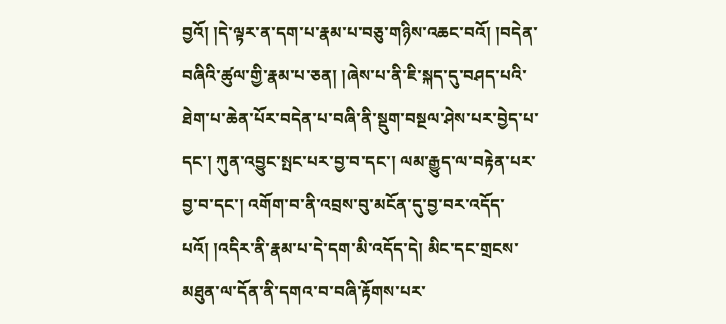བྱའོ། །དེ་ལྟར་ན་དག་པ་རྣམ་པ་བཅུ་གཉིས་འཆང་བའོ། །བདེན་བཞིའི་ཚུལ་གྱི་རྣམ་པ་ཅན། །ཞེས་པ་ནི་ཇི་སྐད་དུ་བཤད་པའི་ཐེག་པ་ཆེན་པོར་བདེན་པ་བཞི་ནི་སྡུག་བསྔལ་ཤེས་པར་བྱེད་པ་དང་། ཀུན་འབྱུང་སྤང་པར་བྱ་བ་དང་། ལམ་རྒྱུད་ལ་བརྟེན་པར་བྱ་བ་དང་། འགོག་བ་ནི་འབྲས་བུ་མངོན་དུ་བྱ་བར་འདོད་པའོ། །འདིར་ནི་རྣམ་པ་དེ་དག་མི་འདོད་དེ། མིང་དང་གྲངས་མཐུན་ལ་དོན་ནི་དགའ་བ་བཞི་རྟོགས་པར་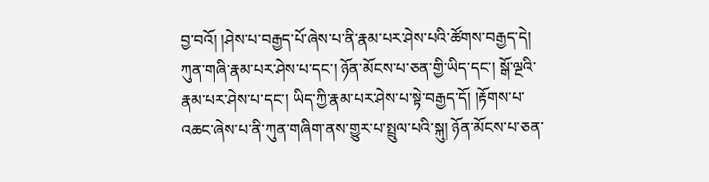བྱ་བའོ། །ཤེས་པ་བརྒྱད་པོ་ཞེས་པ་ནི་རྣམ་པར་ཤེས་པའི་ཚོགས་བརྒྱད་དེ། ཀུན་གཞི་རྣམ་པར་ཤེས་པ་དང་། ཉོན་མོངས་པ་ཅན་གྱི་ཡིད་དང་། སྒོ་ལྔའི་རྣམ་པར་ཤེས་པ་དང་། ཡིད་ཀྱི་རྣམ་པར་ཤེས་པ་སྟེ་བརྒྱད་དོ། །རྟོགས་པ་འཆང་ཞེས་པ་ནི་ཀུན་གཞིག་ནས་གྱུར་པ་སྤྲུལ་པའི་སྐུ། ཉོན་མོངས་པ་ཅན་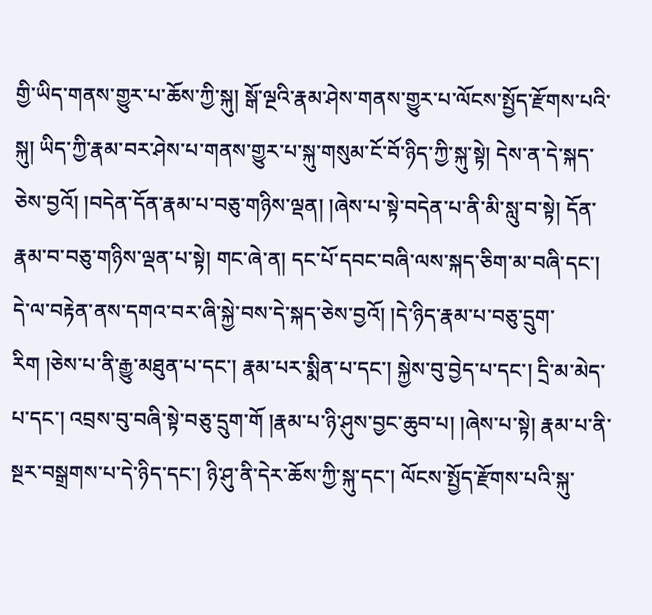གྱི་ཡིད་གནས་གྱུར་པ་ཆོས་ཀྱི་སྐུ། སྒོ་ལྔའི་རྣམ་ཤེས་གནས་གྱུར་པ་ལོངས་སྤྱོད་རྫོགས་པའི་སྐུ། ཡིད་ཀྱི་རྣམ་བར་ཤེས་པ་གནས་གྱུར་པ་སྐུ་གསུམ་ངོ་བོ་ཉིད་ཀྱི་སྐུ་སྟེ། དེས་ན་དེ་སྐད་ཅེས་བྱའོ། །བདེན་དོན་རྣམ་པ་བཅུ་གཉིས་ལྡན། །ཞེས་པ་སྟེ་བདེན་པ་ནི་མི་སླུ་བ་སྟེ། དོན་རྣམ་བ་བཅུ་གཉིས་ལྡན་པ་སྟེ། གང་ཞེ་ན། དང་པོ་དབང་བཞི་ལས་སྐད་ཅིག་མ་བཞི་དང་། དེ་ལ་བརྟེན་ནས་དགའ་བར་ཞི་སྐྱེ་བས་དེ་སྐད་ཅེས་བྱའོ། །དེ་ཉིད་རྣམ་པ་བཅུ་དྲུག་རིག །ཅེས་པ་ནི་རྒྱུ་མཐུན་པ་དང་། རྣམ་པར་སྨིན་པ་དང་། སྐྱེས་བུ་བྱེད་པ་དང་། དྲི་མ་མེད་པ་དང་། འབྲས་བུ་བཞི་སྟེ་བཅུ་དྲུག་གོ །རྣམ་པ་ཉི་ཤུས་བྱང་ཆུབ་པ། །ཞེས་པ་སྟེ། རྣམ་པ་ནི་སྔར་བསྒྲགས་པ་དེ་ཉིད་དང་། ཉི་ཤུ་ནི་དེར་ཆོས་ཀྱི་སྐུ་དང་། ལོངས་སྤྱོད་རྫོགས་པའི་སྐུ་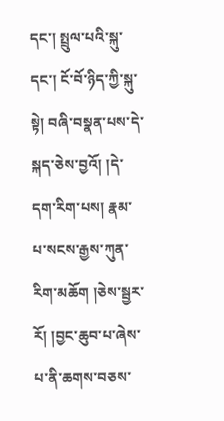དང་། སྤྲུལ་པའི་སྐུ་དང་། ངོ་བོ་ཉིད་ཀྱི་སྐུ་སྟེ། བཞི་བསྣན་པས་དེ་སྐད་ཅེས་བྱའོ། །དེ་དག་རིག་པས། རྣམ་པ་སངས་རྒྱས་ཀུན་རིག་མཆོག །ཅེས་སྦྱར་རོ། །བྱང་ཆུབ་པ་ཞེས་པ་ནི་ཆགས་བཅས་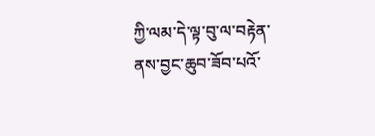ཀྱི་ལམ་དེ་ལྟ་བུ་ལ་བརྟེན་ནས་བྱང་ཆུབ་ཟོབ་པའོ་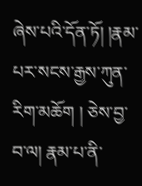ཞེས་པའི་དོན་ཏོ། །རྣམ་པར་སངས་རྒྱས་ཀུན་རིག་མཆོག ། ཅེས་བྱ་བ་ལ། རྣམ་པ་ནི་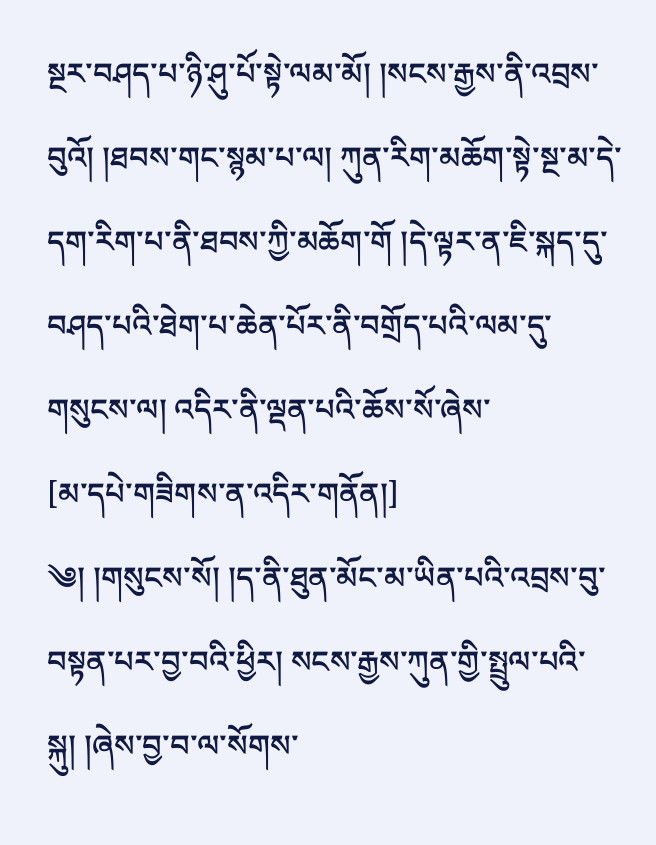སྔར་བཤད་པ་ཉི་ཤུ་པོ་སྟེ་ལམ་མོ། །སངས་རྒྱས་ནི་འབྲས་བུའོ། །ཐབས་གང་སྙམ་པ་ལ། ཀུན་རིག་མཆོག་སྟེ་སྔ་མ་དེ་དག་རིག་པ་ནི་ཐབས་ཀྱི་མཆོག་གོ །དེ་ལྟར་ན་ཇི་སྐད་དུ་བཤད་པའི་ཐེག་པ་ཆེན་པོར་ནི་བགྲོད་པའི་ལམ་དུ་གསུངས་ལ། འདིར་ནི་ལྡན་པའི་ཆོས་སོ་ཞེས་
[མ་དཔེ་གཟིགས་ན་འདིར་གནོན།]
༄། །གསུངས་སོ། །ད་ནི་ཐུན་མོང་མ་ཡིན་པའི་འབྲས་བུ་བསྟན་པར་བྱ་བའི་ཕྱིར། སངས་རྒྱས་ཀུན་གྱི་སྤྲུལ་པའི་སྐུ། །ཞེས་བྱ་བ་ལ་སོགས་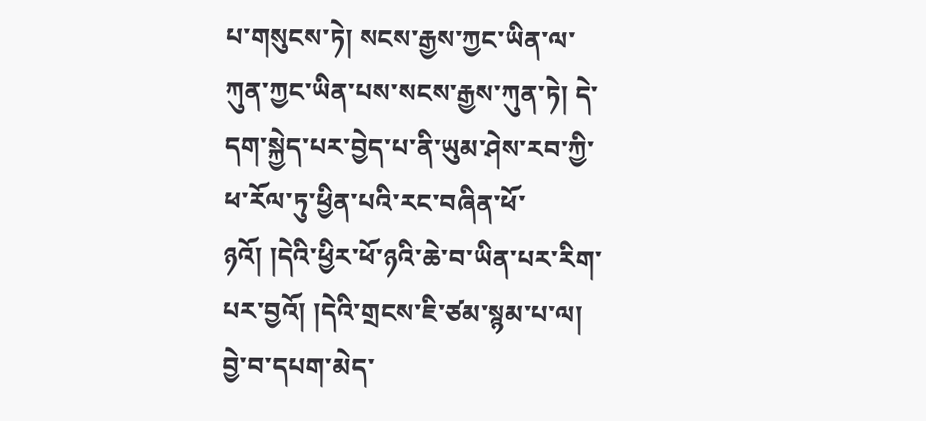པ་གསུངས་ཏེ། སངས་རྒྱས་ཀྱང་ཡིན་ལ་ཀུན་ཀྱང་ཡིན་པས་སངས་རྒྱས་ཀུན་ཏེ། དེ་དག་སྐྱེད་པར་བྱེད་པ་ནི་ཡུམ་ཤེས་རབ་ཀྱི་ཕ་རོལ་ཏུ་ཕྱིན་པའི་རང་བཞིན་ཕོ་ཉའོ། །དེའི་ཕྱིར་ཕོ་ཉའི་ཆེ་བ་ཡིན་པར་རིག་པར་བྱའོ། །དེའི་གྲངས་ཇི་ཙམ་སྙམ་པ་ལ། བྱེ་བ་དཔག་མེད་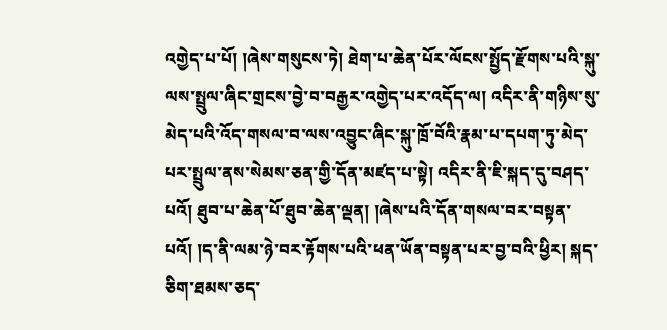འགྱེད་པ་པོ། །ཞེས་གསུངས་ཏེ། ཐེག་པ་ཆེན་པོར་ལོངས་སྤྱོད་རྫོགས་པའི་སྐུ་ལས་སྤྲུལ་ཞིང་གྲངས་བྱེ་བ་བརྒྱར་འགྱེད་པར་འདོད་ལ། འདིར་ནི་གཉིས་སུ་མེད་པའི་འོད་གསལ་བ་ལས་འབྱུང་ཞིང་སྐུ་ཁྲོ་བོའི་རྣམ་པ་དཔག་ཏུ་མེད་པར་སྤྲུལ་ནས་སེམས་ཅན་གྱི་དོན་མཛད་པ་སྟེ། འདིར་ནི་ཇི་སྐད་དུ་བཤད་པའོ། ཐུབ་པ་ཆེན་པོ་ཐུབ་ཆེན་ལྡན། །ཞེས་པའི་དོན་གསལ་བར་བསྟན་པའོ། །ད་ནི་ལམ་ཉེ་བར་རྟོགས་པའི་ཕན་ཡོན་བསྟན་པར་བྱ་བའི་ཕྱིར། སྐད་ཅིག་ཐམས་ཅད་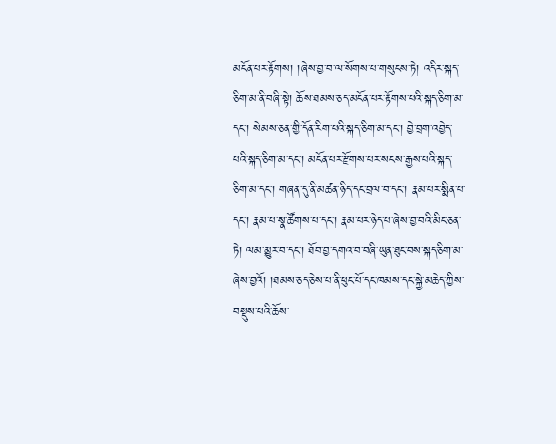མངོན་པར་རྟོགས། །ཞེས་བྱ་བ་ལ་སོགས་པ་གསུངས་ཏེ། འདིར་སྐད་ཅིག་མ་ནི་བཞི་སྟེ། ཆོས་ཐམས་ཅད་མངོན་པར་རྟོགས་པའི་སྐད་ཅིག་མ་དང་། སེམས་ཅན་གྱི་དོན་རིག་པའི་སྐད་ཅིག་མ་དང་། བྱེ་བྲག་འབྱེད་པའི་སྐད་ཅིག་མ་དང་། མངོན་པར་རྫོགས་པར་སངས་རྒྱས་པའི་སྐད་ཅིག་མ་དང་། གཞན་དུ་ནི་མཚན་ཉིད་དང་བྲལ་བ་དང་། རྣམ་པར་སྨིན་པ་དང་། རྣམ་པ་སྣ་ཚོགས་པ་དང་། རྣམ་པར་ཉེད་པ་ཞེས་བྱ་བའི་མིང་ཅན་ཏེ། ལམ་མྱུར་བ་དང་། ཐོབ་བྱ་དགའ་བ་བཞི་ཡུན་ཐུང་བས་སྐད་ཅིག་མ་ཞེས་བྱའོ། །ཐམས་ཅད་ཅེས་པ་ནི་ཕུང་པོ་དང་ཁམས་དང་སྐྱེ་མཆེད་ཀྱིས་བསྡུས་པའི་ཆོས་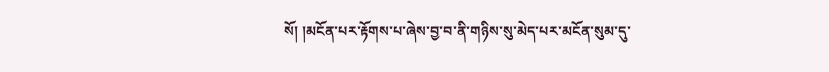སོ། །མངོན་པར་རྟོགས་པ་ཞེས་བྱ་བ་ནི་གཉིས་སུ་མེད་པར་མངོན་སུམ་དུ་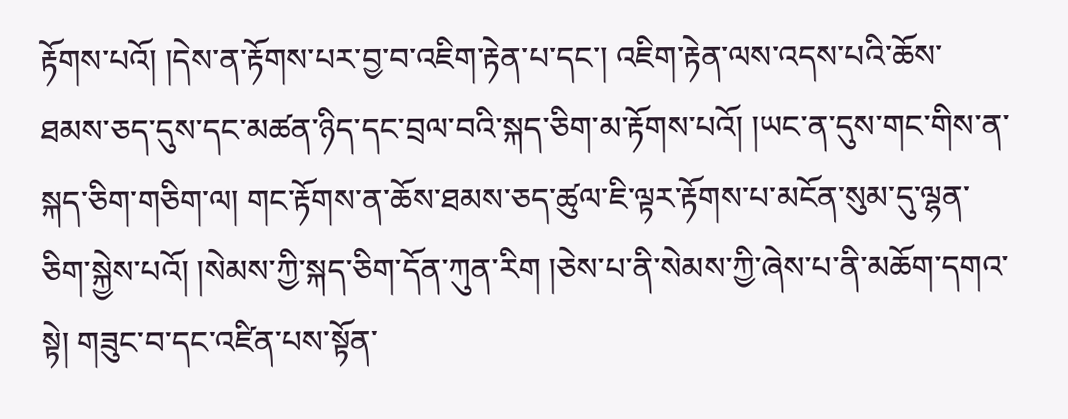རྟོགས་པའོ། །དེས་ན་རྟོགས་པར་བྱ་བ་འཇིག་རྟེན་པ་དང་། འཇིག་རྟེན་ལས་འདས་པའི་ཆོས་ཐམས་ཅད་དུས་དང་མཚན་ཉིད་དང་བྲལ་བའི་སྐད་ཅིག་མ་རྟོགས་པའོ། །ཡང་ན་དུས་གང་གིས་ན་སྐད་ཅིག་གཅིག་ལ། གང་རྟོགས་ན་ཆོས་ཐམས་ཅད་ཚུལ་ཇི་ལྟར་རྟོགས་པ་མངོན་སུམ་དུ་ལྷན་ཅིག་སྐྱེས་པའོ། །སེམས་ཀྱི་སྐད་ཅིག་དོན་ཀུན་རིག །ཅེས་པ་ནི་སེམས་ཀྱི་ཞེས་པ་ནི་མཆོག་དགའ་སྟེ། གཟུང་བ་དང་འཛིན་པས་སྟོན་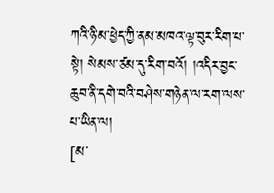ཀའི་ཉི་མ་ཕྱེད་ཀྱི་ནམ་མཁའ་ལྟ་བུར་རིག་པ་སྟེ། སེམས་ཙམ་དུ་རིག་བའོ། །འདིར་བྱང་ཆུབ་ནི་དགེ་བའི་བཤེས་གཉེན་ལ་རག་ལས་པ་ཡིན་ལ།
[མ་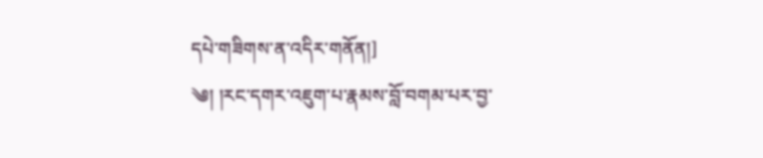དཔེ་གཟིགས་ན་འདིར་གནོན།]
༄། །རང་དགར་འཇུག་པ་རྣམས་བློ་བགམ་པར་བྱ་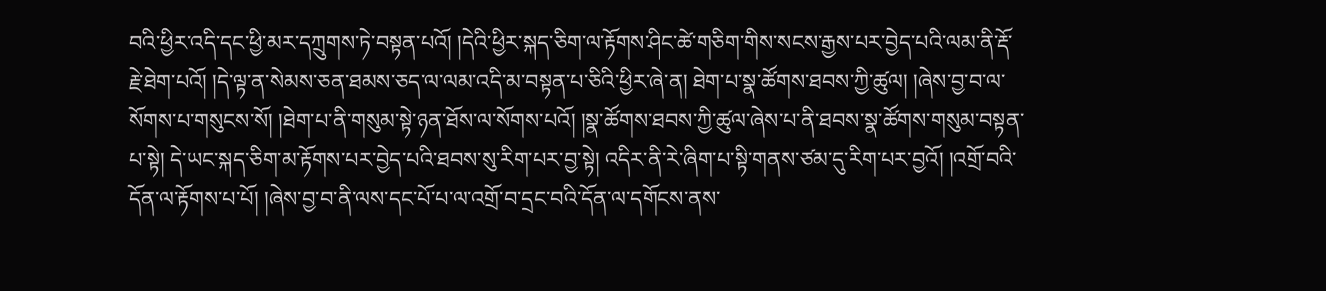བའི་ཕྱིར་འདི་དང་ཕྱི་མར་དཀྲུགས་ཏེ་བསྟན་པའོ། །དེའི་ཕྱིར་སྐད་ཅིག་ལ་རྟོགས་ཤིང་ཚེ་གཅིག་གིས་སངས་རྒྱས་པར་བྱེད་པའི་ལམ་ནི་རྡོ་རྗེ་ཐེག་པའོ། །དེ་ལྟ་ན་སེམས་ཅན་ཐམས་ཅད་ལ་ལམ་འདི་མ་བསྟན་པ་ཅིའི་ཕྱིར་ཞེ་ན། ཐེག་པ་སྣ་ཚོགས་ཐབས་ཀྱི་ཚུལ། །ཞེས་བྱ་བ་ལ་སོགས་པ་གསུངས་སོ། །ཐེག་པ་ནི་གསུམ་སྟེ་ཉན་ཐོས་ལ་སོགས་པའོ། །སྣ་ཚོགས་ཐབས་ཀྱི་ཚུལ་ཞེས་པ་ནི་ཐབས་སྣ་ཚོགས་གསུམ་བསྟན་པ་སྟེ། དེ་ཡང་སྐད་ཅིག་མ་རྟོགས་པར་བྱེད་པའི་ཐབས་སུ་རིག་པར་བྱ་སྟེ། འདིར་ནི་རེ་ཞིག་པ་སྟི་གནས་ཙམ་དུ་རིག་པར་བྱའོ། །འགྲོ་བའི་དོན་ལ་རྟོགས་པ་པོ། །ཞེས་བྱ་བ་ནི་ལས་དང་པོ་པ་ལ་འགྲོ་བ་དྲང་བའི་དོན་ལ་དགོངས་ནས་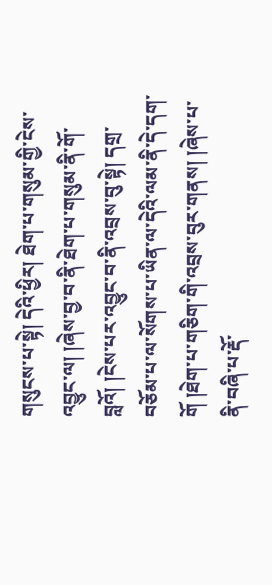གསུངས་པ་སྟེ། དེའི་ཕྱིར། ཐེག་པ་གསུམ་གྱི་ངེས་འབྱུང་ལ། །ཞེས་བྱ་བ་ནི་ཐེག་པ་གསུམ་ནི་གོ་བླའོ། །ངེས་པར་འབྱུང་བ་ནི་འབྲས་བུ་སྟེ། དགྲ་བཅོམ་པ་ལ་སོགས་པ་ཡིན་ལ་དེའི་ལམ་ནི་དེ་དག་གོ །ཐེག་པ་གཅིག་གི་འབྲས་བུར་གནས། །ཞེས་པ་ནི་བཞི་པ་རྡོ་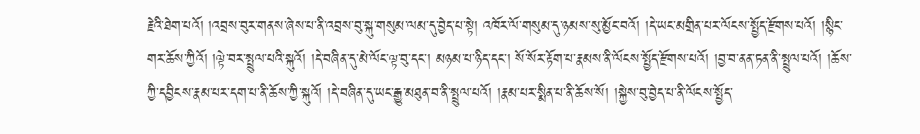རྗེའི་ཐེག་པའོ། །འབྲས་བུར་གནས་ཞེས་པ་ནི་འབྲས་བུ་སྐུ་གསུམ་ལམ་དུ་བྱེད་པ་སྟེ། འཁོར་ལོ་གསུམ་དུ་ཉམས་སུ་མྱོང་བའོ། །དེ་ཡང་མགྲིན་པར་ལོངས་སྤྱོད་རྫོགས་པའོ། །སྙིང་གར་ཆོས་ཀྱིའོ། །ལྟེ་བར་སྤྲུལ་པའི་སྐུའོ། །དེ་བཞིན་དུ་མེ་ལོང་ལྟ་བུ་དང་། མཉམ་པ་ཉིད་དང་། སོ་སོར་རྟོག་པ་རྣམས་ནི་ལོངས་སྤྱོད་རྫོགས་པའོ། །བྱ་བ་ནན་ཏན་ནི་སྤྲུལ་པའོ། །ཆོས་ཀྱི་དབྱིངས་རྣམ་པར་དག་པ་ནི་ཆོས་ཀྱི་སྐུའོ། །དེ་བཞིན་དུ་ཡང་རྒྱུ་མཐུན་བ་ནི་སྤྲུལ་པའོ། །རྣམ་པར་སྨིན་པ་ནི་ཆོས་སོ། །སྐྱེས་བུ་བྱེད་པ་ནི་ལོངས་སྤྱོད་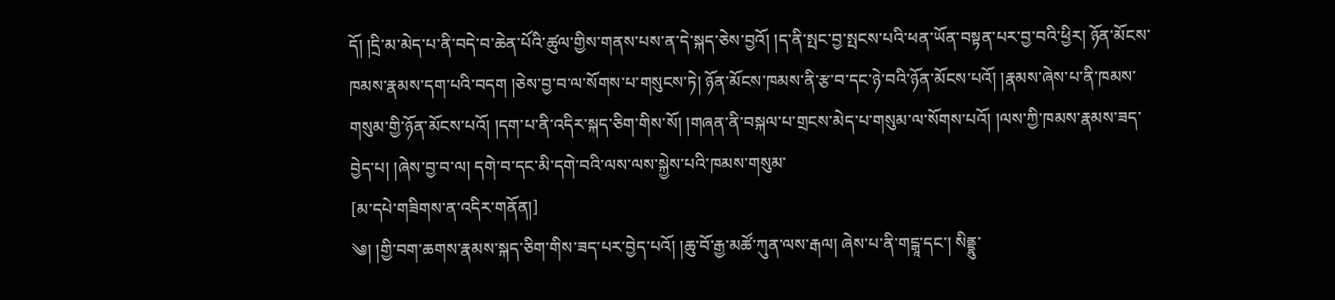དོ། །དྲི་མ་མེད་པ་ནི་བདེ་བ་ཆེན་པོའི་ཚུལ་གྱིས་གནས་པས་ན་དེ་སྐད་ཅེས་བྱའོ། །ད་ནི་སྤང་བྱ་སྤངས་པའི་ཕན་ཡོན་བསྟན་པར་བྱ་བའི་ཕྱིར། ཉོན་མོངས་ཁམས་རྣམས་དག་པའི་བདག །ཅེས་བྱ་བ་ལ་སོགས་པ་གསུངས་ཏེ། ཉོན་མོངས་ཁམས་ནི་རྩ་བ་དང་ཉེ་བའི་ཉོན་མོངས་པའོ། །རྣམས་ཞེས་པ་ནི་ཁམས་གསུམ་གྱི་ཉོན་མོངས་པའོ། །དག་པ་ནི་འདིར་སྐད་ཅིག་གིས་སོ། །གཞན་ནི་བསྐལ་པ་གྲངས་མེད་པ་གསུམ་ལ་སོགས་པའོ། །ལས་ཀྱི་ཁམས་རྣམས་ཟད་བྱེད་པ། །ཞེས་བྱ་བ་ལ། དགེ་བ་དང་མི་དགེ་བའི་ལས་ལས་སྐྱེས་པའི་ཁམས་གསུམ་
[མ་དཔེ་གཟིགས་ན་འདིར་གནོན།]
༄། །གྱི་བག་ཆགས་རྣམས་སྐད་ཅིག་གིས་ཟད་པར་བྱེད་པའོ། །ཆུ་བོ་རྒྱ་མཚོ་ཀུན་ལས་རྒལ། ཞེས་པ་ནི་གངྒཱ་དང་། སིནྡྷུ་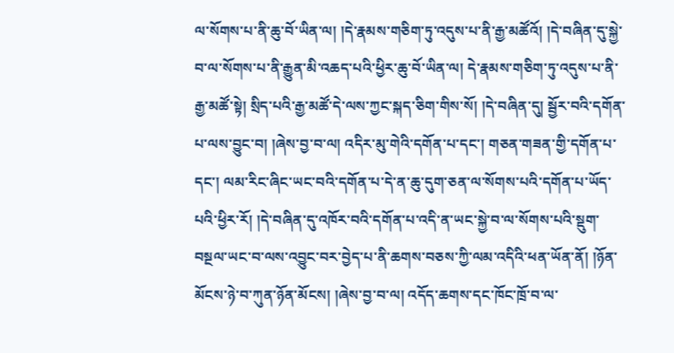ལ་སོགས་པ་ནི་ཆུ་བོ་ཡིན་ལ། །དེ་རྣམས་གཅིག་ཏུ་འདུས་པ་ནི་རྒྱ་མཚོའོ། །དེ་བཞིན་དུ་སྐྱེ་བ་ལ་སོགས་པ་ནི་རྒྱུན་མི་འཆད་པའི་ཕྱིར་ཆུ་བོ་ཡིན་ལ། དེ་རྣམས་གཅིག་ཏུ་འདུས་པ་ནི་རྒྱ་མཚོ་སྟེ། སྲིད་པའི་རྒྱ་མཚོ་དེ་ལས་ཀྱང་སྐད་ཅིག་གིས་སོ། །དེ་བཞིན་དུ། སྦྱོར་བའི་དགོན་པ་ལས་བྱུང་བ། །ཞེས་བྱ་བ་ལ། འདིར་མུ་གེའི་དགོན་པ་དང་། གཅན་གཟན་གྱི་དགོན་པ་དང་། ལམ་རིང་ཞིང་ཡང་བའི་དགོན་པ་དེ་ན་ཆུ་དུག་ཅན་ལ་སོགས་པའི་དགོན་པ་ཡོད་པའི་ཕྱིར་རོ། །དེ་བཞིན་དུ་འཁོར་བའི་དགོན་པ་འདི་ན་ཡང་སྐྱེ་བ་ལ་སོགས་པའི་སྡུག་བསྔལ་ཡང་བ་ལས་འབྱུང་བར་བྱེད་པ་ནི་ཆགས་བཅས་ཀྱི་ལམ་འདིའི་ཕན་ཡོན་ནོ། །ཉོན་མོངས་ཉེ་བ་ཀུན་ཉོན་མོངས། །ཞེས་བྱ་བ་ལ། འདོད་ཆགས་དང་ཁོང་ཁྲོ་བ་ལ་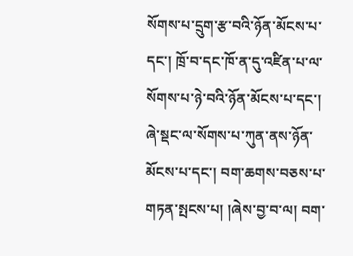སོགས་པ་དྲུག་རྩ་བའི་ཉོན་མོངས་པ་དང་། ཁྲོ་བ་དང་ཁོ་ན་དུ་འཛིན་པ་ལ་སོགས་པ་ཉེ་བའི་ཉོན་མོངས་པ་དང་། ཞེ་སྡང་ལ་སོགས་པ་ཀུན་ནས་ཉོན་མོངས་པ་དང་། བག་ཆགས་བཅས་པ་གཏན་སྤངས་པ། །ཞེས་བྱ་བ་ལ། བག་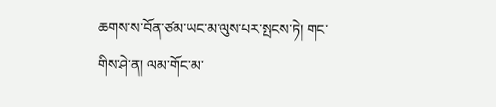ཆགས་ས་བོན་ཙམ་ཡང་མ་ལུས་པར་སྤངས་ཏེ། གང་གིས་ཤེ་ན། ལམ་གོང་མ་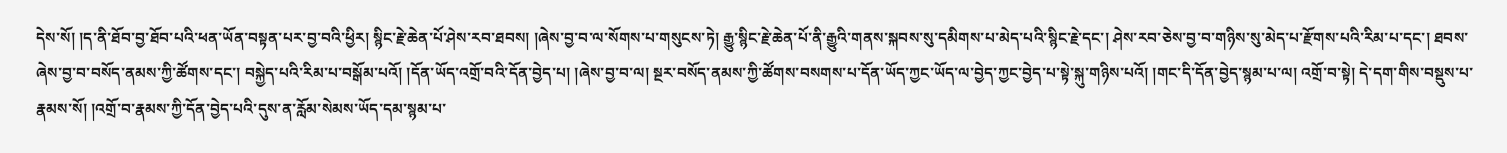དེས་སོ། །ད་ནི་ཐོབ་བྱ་ཐོབ་པའི་ཕན་ཡོན་བསྟན་པར་བྱ་བའི་ཕྱིར། སྙིང་རྗེ་ཆེན་པོ་ཤེས་རབ་ཐབས། །ཞེས་བྱ་བ་ལ་སོགས་པ་གསུངས་ཏེ། རྒྱུ་སྙིང་རྗེ་ཆེན་པོ་ནི་རྒྱུའི་གནས་སྐབས་སུ་དམིགས་པ་མེད་པའི་སྙིང་རྗེ་དང་། ཤེས་རབ་ཅེས་བྱ་བ་གཉིས་སུ་མེད་པ་རྫོགས་པའི་རིམ་པ་དང་། ཐབས་ཞེས་བྱ་བ་བསོད་ནམས་ཀྱི་ཚོགས་དང་། བསྐྱེད་པའི་རིམ་པ་བསྒོམ་པའོ། །དོན་ཡོད་འགྲོ་བའི་དོན་བྱེད་པ། །ཞེས་བྱ་བ་ལ། སྔར་བསོད་ནམས་ཀྱི་ཚོགས་བསགས་པ་དོན་ཡོད་ཀྱང་ཡོད་ལ་བྱེད་ཀྱང་བྱེད་པ་སྟེ་སྐུ་གཉིས་པའོ། །གང་དི་དོན་བྱེད་སྙམ་པ་ལ། འགྲོ་བ་སྟེ། དེ་དག་གིས་བསྡུས་པ་རྣམས་སོ། །འགྲོ་བ་རྣམས་ཀྱི་དོན་བྱེད་པའི་དུས་ན་རློམ་སེམས་ཡོད་དམ་སྙམ་པ་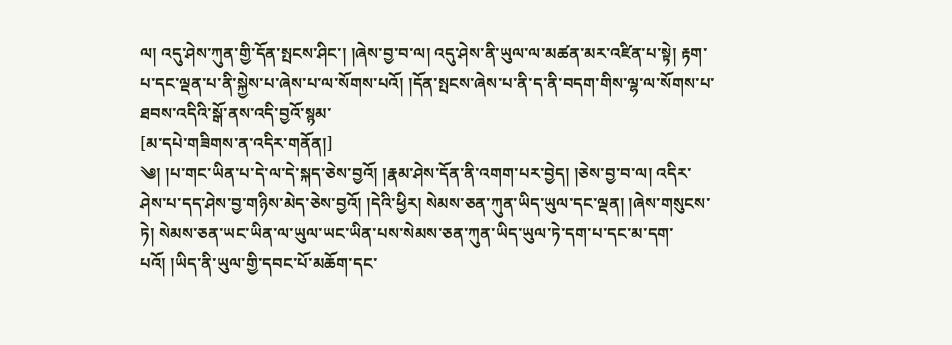ལ། འདུ་ཤེས་ཀུན་གྱི་དོན་སྤངས་ཤིང་། །ཞེས་བྱ་བ་ལ། འདུ་ཤེས་ནི་ཡུལ་ལ་མཚན་མར་འཛིན་པ་སྟེ། རྟག་པ་དང་ལྡན་པ་ནི་སྐྱེས་པ་ཞེས་པ་ལ་སོགས་པའོ། །དོན་སྤངས་ཞེས་པ་ནི་ད་ནི་བདག་གིས་ལྷ་ལ་སོགས་པ་ཐབས་འདིའི་སྒོ་ནས་འདི་བྱའོ་སྙམ་
[མ་དཔེ་གཟིགས་ན་འདིར་གནོན།]
༄། །པ་གང་ཡིན་པ་དེ་ལ་དེ་སྐད་ཅེས་བྱའོ། །རྣམ་ཤེས་དོན་ནི་འགག་པར་བྱེད། །ཅེས་བྱ་བ་ལ། འདིར་ཤེས་པ་དད་ཤེས་བྱ་གཉིས་མེད་ཅེས་བྱའོ། །དེའི་ཕྱིར། སེམས་ཅན་ཀུན་ཡིད་ཡུལ་དང་ལྡན། །ཞེས་གསུངས་ཏེ། སེམས་ཅན་ཡང་ཡིན་ལ་ཡུལ་ཡང་ཡིན་པས་སེམས་ཅན་ཀུན་ཡིད་ཡུལ་ཏེ་དག་པ་དང་མ་དག་པའོ། །ཡིད་ནི་ཡུལ་གྱི་དབང་པོ་མཆོག་དང་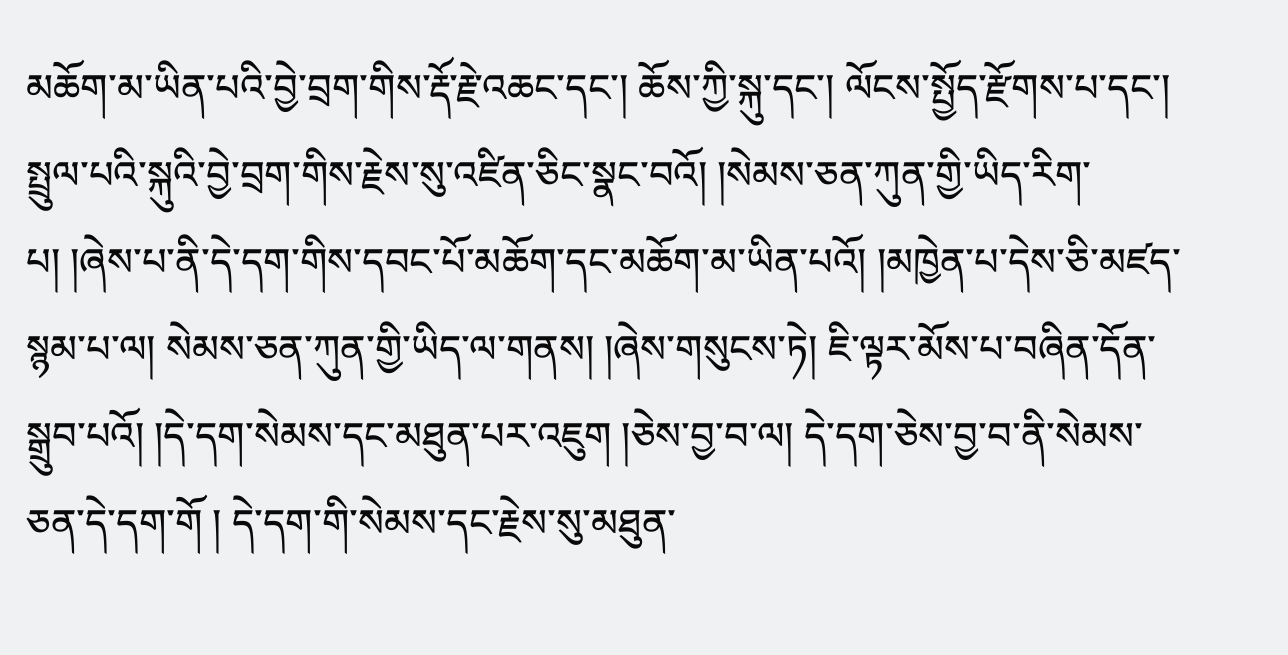མཆོག་མ་ཡིན་པའི་བྱེ་བྲག་གིས་རྡོ་རྗེ་འཆང་དང་། ཆོས་ཀྱི་སྐུ་དང་། ལོངས་སྤྱོད་རྫོགས་པ་དང་། སྤྲུལ་པའི་སྐུའི་བྱེ་བྲག་གིས་རྗེས་སུ་འཛིན་ཅིང་སྣང་བའོ། །སེམས་ཅན་ཀུན་གྱི་ཡིད་རིག་པ། །ཞེས་པ་ནི་དེ་དག་གིས་དབང་པོ་མཆོག་དང་མཆོག་མ་ཡིན་པའོ། །མཁྱེན་པ་དེས་ཅི་མཛད་སྙམ་པ་ལ། སེམས་ཅན་ཀུན་གྱི་ཡིད་ལ་གནས། །ཞེས་གསུངས་ཏེ། ཇི་ལྟར་མོས་པ་བཞིན་དོན་སྒྲུབ་པའོ། །དེ་དག་སེམས་དང་མཐུན་པར་འཇུག །ཅེས་བྱ་བ་ལ། དེ་དག་ཅེས་བྱ་བ་ནི་སེམས་ཅན་དེ་དག་གོ ། དེ་དག་གི་སེམས་དང་རྗེས་སུ་མཐུན་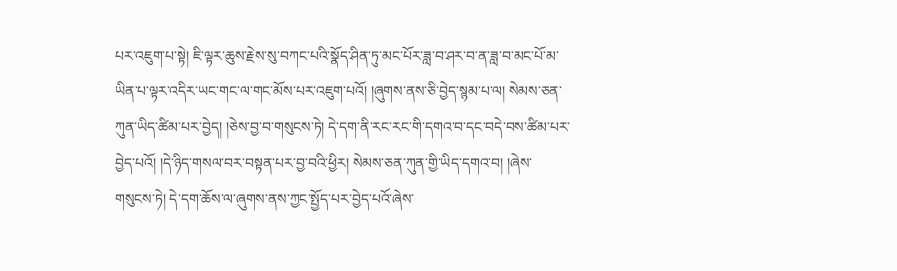པར་འཇུག་པ་སྟེ། ཇི་ལྟར་ཆུས་རྗེས་སུ་བཀང་པའི་སྣོད་ཤིན་ཏུ་མང་པོར་ཟླ་བ་ཤར་བ་ན་ཟླ་བ་མང་པོ་མ་ཡིན་པ་ལྟར་འདིར་ཡང་གང་ལ་གང་མོས་པར་འཇུག་པའོ། །ཞུགས་ནས་ཅི་བྱེད་སྙམ་པ་ལ། སེམས་ཅན་ཀུན་ཡིད་ཚིམ་པར་བྱེད། །ཅེས་བྱ་བ་གསུངས་ཏེ། དེ་དག་ནི་རང་རང་གི་དགའ་བ་དང་བདེ་བས་ཚིམ་པར་བྱེད་པའོ། །དེ་ཉིད་གསལ་བར་བསྟན་པར་བྱ་བའི་ཕྱིར། སེམས་ཅན་ཀུན་གྱི་ཡིད་དགའ་བ། །ཞེས་གསུངས་ཏེ། དེ་དག་ཆོས་ལ་ཞུགས་ནས་ཀྱང་སྤྱོད་པར་བྱེད་པའོ་ཞེས་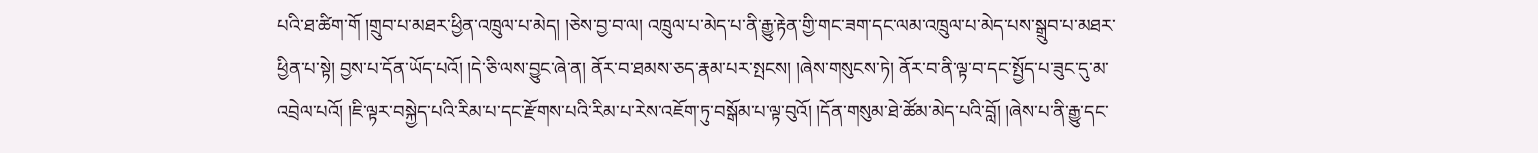པའི་ཐ་ཚིག་གོ །གྲུབ་པ་མཐར་ཕྱིན་འཁྲུལ་པ་མེད། །ཅེས་བྱ་བ་ལ། འཁྲུལ་པ་མེད་པ་ནི་རྒྱུ་རྟེན་གྱི་གང་ཟག་དང་ལམ་འཁྲུལ་པ་མེད་པས་སྒྲུབ་པ་མཐར་ཕྱིན་པ་སྟེ། བྱས་པ་དོན་ཡོད་པའོ། །དེ་ཅི་ལས་བྱུང་ཞེ་ན། ནོར་བ་ཐམས་ཅད་རྣམ་པར་སྤངས། །ཞེས་གསུངས་ཏེ། ནོར་བ་ནི་ལྟ་བ་དང་སྤྱོད་པ་ཟུང་དུ་མ་འབྲེལ་པའོ། །ཇི་ལྟར་བསྐྱེད་པའི་རིམ་པ་དང་རྫོགས་པའི་རིམ་པ་རེས་འཇོག་ཏུ་བསྒོམ་པ་ལྟ་བུའོ། །དོན་གསུམ་ཐེ་ཚོམ་མེད་པའི་བློ། །ཞེས་པ་ནི་རྒྱུ་དང་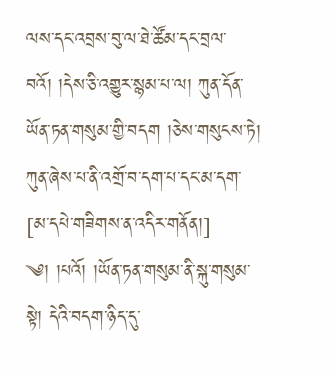ལས་དང་འབྲས་བུ་ལ་ཐེ་ཚོམ་དང་བྲལ་བའོ། །དེས་ཅི་འགྱུར་སྙམ་པ་ལ། ཀུན་དོན་ཡོན་ཏན་གསུམ་གྱི་བདག །ཅེས་གསུངས་ཏེ། ཀུན་ཞེས་པ་ནི་འགྲོ་བ་དག་པ་དང་མ་དག་
[མ་དཔེ་གཟིགས་ན་འདིར་གནོན།]
༄། །པའོ། །ཡོན་ཏན་གསུམ་ནི་སྐུ་གསུམ་སྟེ། དེའི་བདག་ཉིད་དུ་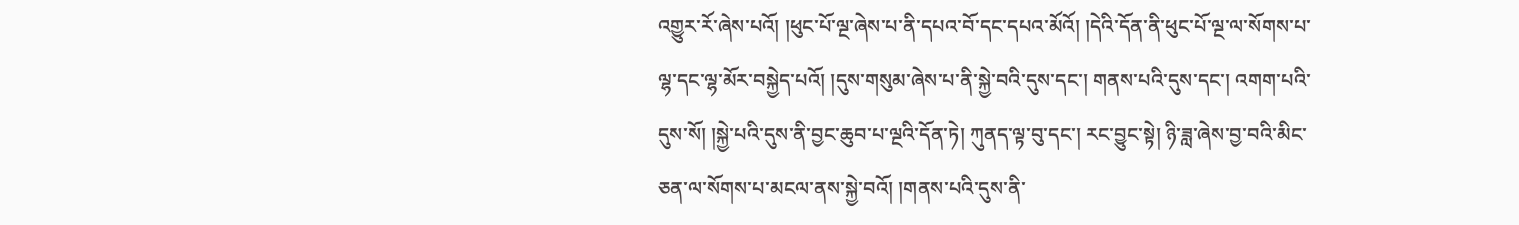འགྱུར་རོ་ཞེས་པའོ། །ཕུང་པོ་ལྔ་ཞེས་པ་ནི་དཔའ་བོ་དང་དཔའ་མོའོ། །དེའི་དོན་ནི་ཕུང་པོ་ལྔ་ལ་སོགས་པ་ལྷ་དང་ལྷ་མོར་བསྐྱེད་པའོ། །དུས་གསུམ་ཞེས་པ་ནི་སྐྱེ་བའི་དུས་དང་། གནས་པའི་དུས་དང་། འགག་པའི་དུས་སོ། །སྐྱེ་པའི་དུས་ནི་བྱང་ཆུབ་པ་ལྔའི་དོན་ཏེ། ཀུནད་ལྟ་བུ་དང་། རང་བྱུང་སྟེ། ཉི་ཟླ་ཞེས་བྱ་བའི་མིང་ཅན་ལ་སོགས་པ་མངལ་ནས་སྐྱེ་བའོ། །གནས་པའི་དུས་ནི་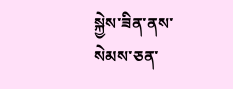སྐྱེས་ཟིན་ནས་སེམས་ཅན་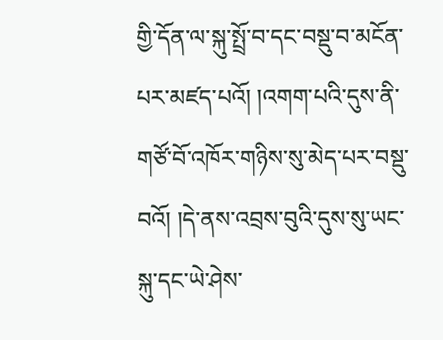གྱི་དོན་ལ་སྐུ་སྤྲོ་བ་དང་བསྡུ་བ་མངོན་པར་མཛད་པའོ། །འགག་པའི་དུས་ནི་གཙོ་བོ་འཁོར་གཉིས་སུ་མེད་པར་བསྡུ་བའོ། །དེ་ནས་འབྲས་བུའི་དུས་སུ་ཡང་སྐུ་དང་ཡེ་ཤེས་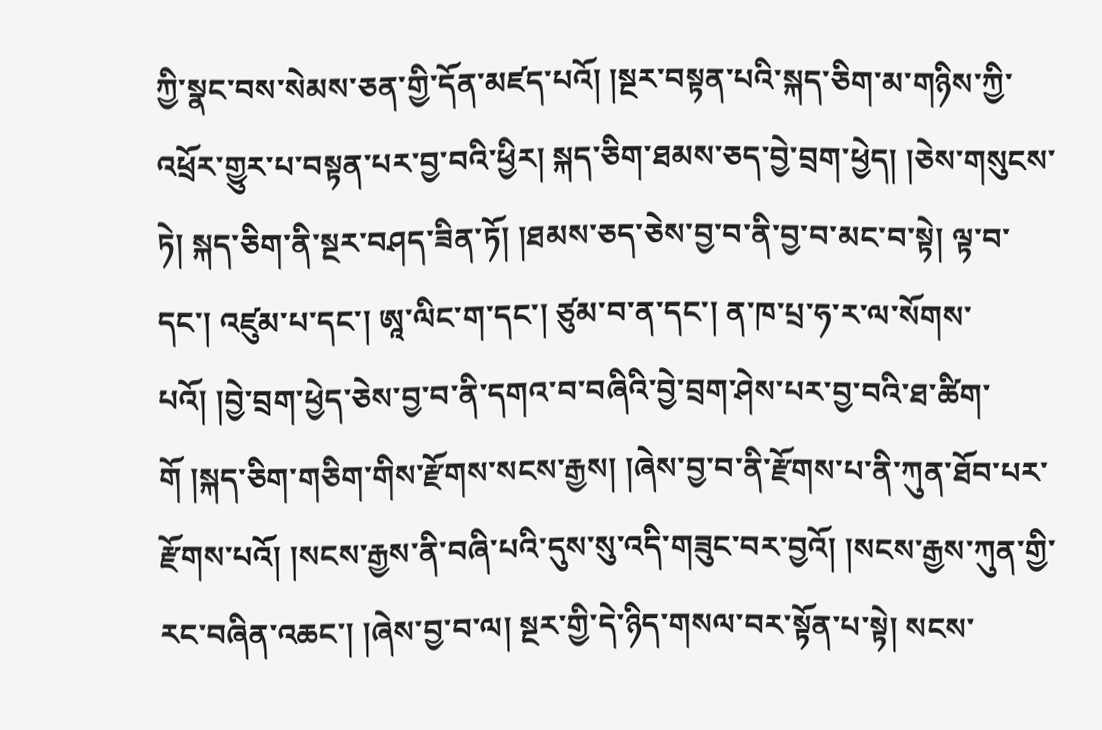ཀྱི་སྣང་བས་སེམས་ཅན་གྱི་དོན་མཛད་པའོ། །སྔར་བསྟན་པའི་སྐད་ཅིག་མ་གཉིས་ཀྱི་འཕྲོར་གྱུར་པ་བསྟན་པར་བྱ་བའི་ཕྱིར། སྐད་ཅིག་ཐམས་ཅད་བྱེ་བྲག་ཕྱེད། །ཅེས་གསུངས་ཏེ། སྐད་ཅིག་ནི་སྔར་བཤད་ཟིན་ཏོ། །ཐམས་ཅད་ཅེས་བྱ་བ་ནི་བྱ་བ་མང་བ་སྟེ། ལྟ་བ་དང་། འཛུམ་པ་དང་། ཨཱ་ལིང་ག་དང་། ཙུམ་བ་ན་དང་། ན་ཁ་པྲ་ཧ་ར་ལ་སོགས་པའོ། །བྱེ་བྲག་ཕྱེད་ཅེས་བྱ་བ་ནི་དགའ་བ་བཞིའི་བྱེ་བྲག་ཤེས་པར་བྱ་བའི་ཐ་ཚིག་གོ །སྐད་ཅིག་གཅིག་གིས་རྫོགས་སངས་རྒྱས། །ཞེས་བྱ་བ་ནི་རྫོགས་པ་ནི་ཀུན་ཐོབ་པར་རྫོགས་པའོ། །སངས་རྒྱས་ནི་བཞི་པའི་དུས་སུ་འདི་གཟུང་བར་བྱའོ། །སངས་རྒྱས་ཀུན་གྱི་རང་བཞིན་འཆང་། །ཞེས་བྱ་བ་ལ། སྔར་གྱི་དེ་ཉིད་གསལ་བར་སྟོན་པ་སྟེ། སངས་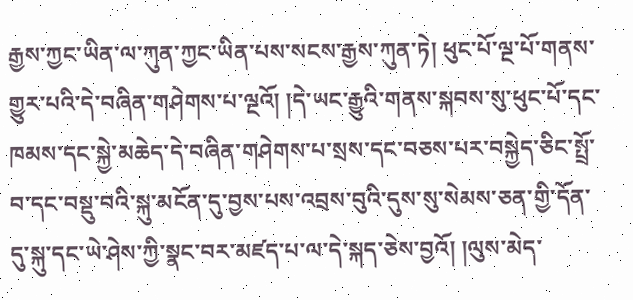རྒྱས་ཀྱང་ཡིན་ལ་ཀུན་ཀྱང་ཡིན་པས་སངས་རྒྱས་ཀུན་ཏེ། ཕུང་པོ་ལྔ་པོ་གནས་གྱུར་པའི་དེ་བཞིན་གཤེགས་པ་ལྔའོ། །དེ་ཡང་རྒྱུའི་གནས་སྐབས་སུ་ཕུང་པོ་དང་ཁམས་དང་སྐྱེ་མཆེད་དེ་བཞིན་གཤེགས་པ་སྲས་དང་བཅས་པར་བསྐྱེད་ཅིང་སྤྲོ་བ་དང་བསྡུ་བའི་སྐུ་མངོན་དུ་བྱས་པས་འབྲས་བུའི་དུས་སུ་སེམས་ཅན་གྱི་དོན་དུ་སྐུ་དང་ཡེ་ཤེས་ཀྱི་སྣང་བར་མཛད་པ་ལ་དེ་སྐད་ཅེས་བྱའོ། །ལུས་མེད་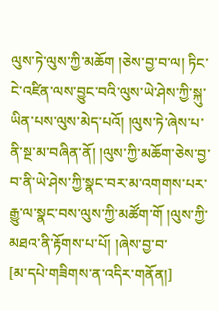ལུས་ཏེ་ལུས་ཀྱི་མཆོག །ཅེས་བྱ་བ་ལ། ཏིང་ངེ་འཛིན་ལས་བྱུང་བའི་ལུས་ཡེ་ཤེས་ཀྱི་སྐུ་ཡིན་པས་ལུས་མེད་པའོ། །ལུས་ཏེ་ཞེས་པ་ནི་སྔ་མ་བཞིན་ནོ། །ལུས་ཀྱི་མཆོག་ཅེས་བྱ་བ་ནི་ཡེ་ཤེས་ཀྱི་སྣང་བར་མ་འགགས་པར་རྒྱུ་ལ་སྣང་བས་ལུས་ཀྱི་མཚོག་གོ །ལུས་ཀྱི་མཐའ་ནི་རྟོགས་པ་པོ། །ཞེས་བྱ་བ་
[མ་དཔེ་གཟིགས་ན་འདིར་གནོན།]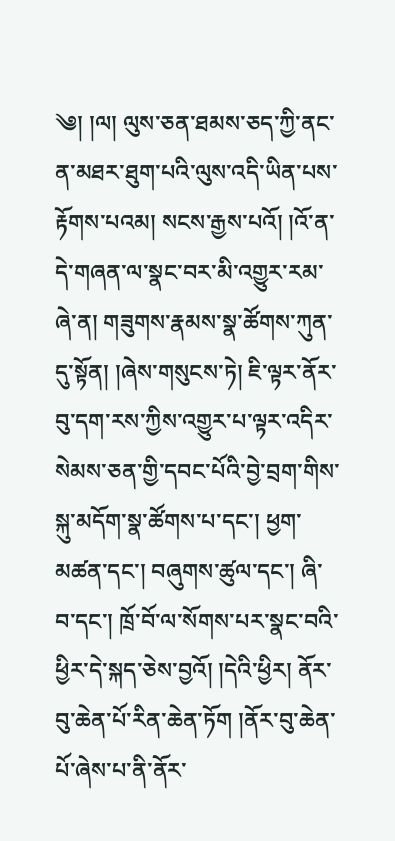༄། །ལ། ལུས་ཅན་ཐམས་ཅད་ཀྱི་ནང་ན་མཐར་ཐུག་པའི་ལུས་འདི་ཡིན་པས་རྟོགས་པའམ། སངས་རྒྱས་པའོ། །འོ་ན་དེ་གཞན་ལ་སྣང་བར་མི་འགྱུར་རམ་ཞེ་ན། གཟུགས་རྣམས་སྣ་ཚོགས་ཀུན་དུ་སྟོན། །ཞེས་གསུངས་ཏེ། ཇི་ལྟར་ནོར་བུ་དག་རས་ཀྱིས་འགྱུར་པ་ལྟར་འདིར་སེམས་ཅན་གྱི་དབང་པོའི་བྱེ་བྲག་གིས་སྐུ་མདོག་སྣ་ཚོགས་པ་དང་། ཕྱག་མཚན་དང་། བཞུགས་ཚུལ་དང་། ཞི་བ་དང་། ཁྲོ་བོ་ལ་སོགས་པར་སྣང་བའི་ཕྱིར་དེ་སྐད་ཅེས་བྱའོ། །དེའི་ཕྱིར། ནོར་བུ་ཆེན་པོ་རིན་ཆེན་ཏོག །ནོར་བུ་ཆེན་པོ་ཞེས་པ་ནི་ནོར་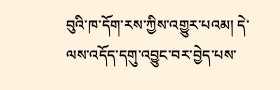བུའི་ཁ་དོག་རས་ཀྱིས་འགྱུར་པའམ། དེ་ལས་འདོད་དགུ་འབྱུང་བར་བྱེད་པས་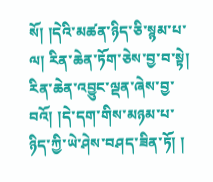སོ། །དེའི་མཚན་ཉིད་ཅི་སྙམ་པ་ལ། རིན་ཆེན་ཏོག་ཅེས་བྱ་བ་སྟེ། རིན་ཆེན་འབྱུང་ལྡན་ཞེས་བྱ་བའོ། །དེ་དག་གིས་མཉམ་པ་ཉིད་ཀྱི་ཡེ་ཤེས་བཤད་ཟིན་ཏོ། །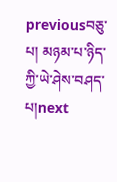previousབཅུ་པ། མཉམ་པ་ཉིད་ཀྱི་ཡེ་ཤེས་བཤད་པ།next